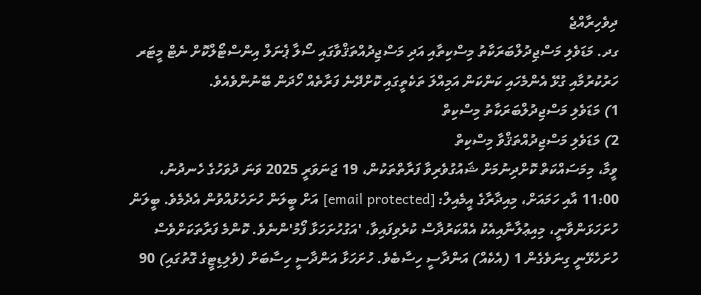ދިވެހިރާއްޖެ
ގދ. މަޑަވެލި މަސްޖިދުލްބަރަކާތު މިސްކިތާއި އަދި މަސްޖިދުއްތަޤްވާގައި ސޯލާ ޕެނަލް އިންސްޓޯލްކޮށް ނެޓް މީޓަރ ހަރުކުރުމާއި ގުޅޭ އެންމެހައި ކަންކަން އަމިއްލަ ތަކެތީގައި ކޮށްދޭނެ ފަރާތެއް ހޯދަން ބޭނުންވެއެވެ.
1) މަޑަވެލި މަސްޖިދުލްބަރަކާތު މިސްކިތް
2) މަޑަވެލި މަސްޖިދުއްތަޤްވާ މިސްކިތް
ވީމާ، މިމަސައްކަތް ކޮށްދިނުމަށް ޝައުގުވެރިވާ ފަރާތްތަކުން، 19 ޖަނަވަރީ 2025 ވަނަ ދުވަހުގެ ހެނދުނު، 11:00 އާއި ހަމައަށް، މިއިދާރާގެ އީމެއިލް: [email protected] އަށް ބީލަން ހުށަހެޅުއްވުން އެދެމެވެ. ބީލަން ހުށަހަޅަންވާނީ، މިއިޢުލާނާއިއެކު އެއްކަރުދާސް ކުރެވިފައިވާ، 'އަގުހުށަހަޅާ ފޯމު'ންނެވެ. ކޮންމެ ފަރާތަކަށްވެސް ހުށަހެޅޭނީ ގިނަވެގެން 1 (އެކެއް) އަންދާސީ ހިސާބެވެ. ހުށަހަޅާ އަންދާސީ ހިސާބަށް (ވެލިޑިޓީގެ ގޮތުގައި) 90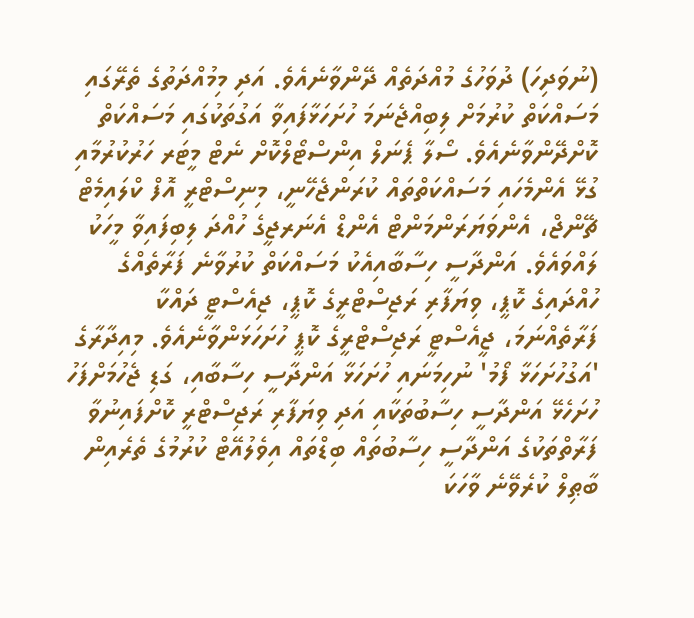(ނުވަދިހަ) ދުވަހުގެ މުއްދަތެއް ދޭންވާނެއެވެ. އަދި މިމުއްދަތުގެ ތެރޭގައި މަސައްކަތް ކުރުމަށް ލިބިއްޖެނަމަ ހުށަހަޅާފައިވާ އަގުތަކުގައި މަސައްކަތް ކޮށްދޭންވާނެއެވެ. ސޯލާ ޕެނަލް އިންސްޓޯލްކޮށް ނެޓް މީޓަރ ހަރުކުރުމާއި ގުޅޭ އެންމެހައި މަސައްކަތްތައް ކުރަންޖެހޭނީ، މިނިސްޓްރީ އޮފް ކްލައިމެޓް ޗޭންޖް، އެންވަޔަރަންމަންޓް އެންޑް އެނަރޖީގެ ހުއްދަ ލިބިފައިވާ މީހަކު ލައްވައެވެ. އަންދާސީ ހިސާބާއިއެކު މަސައްކަތް ކުރުވާނެ ފަރާތެއްގެ ހުއްދައިގެ ކޮޕީ، ވިޔަފާރި ރަޖިސްޓްރީގެ ކޮޕީ، ޖިއެސްޓީ ދައްކާ ފަރާތެއްނަމަ، ޖީއެސްޓީ ރަޖިސްޓްރީގެ ކޮޕީ ހުށަހަޅަންވާނެއެވެ. މިއިދާރާގެ 'އަގުހުށަހަޅާ ފޯމު' ނުހިމަނައި ހުށަހަޅާ އަންދާސީ ހިސާބާއި، ގަޑި ޖެހުމަށްފަހު ހުށަހެޅޭ އަންދާސީ ހިސާބުތަކާއި އަދި ވިޔަފާރި ރަޖިސްޓްރީ ކޮށްފައިނުވާ ފަރާތްތަކުގެ އަންދާސީ ހިސާބުތައް ބިޑްތައް އިވެލުއޭޓް ކުރުމުގެ ތެރެއިން ބާޠިލް ކުރެވޭނެ ވާހަކަ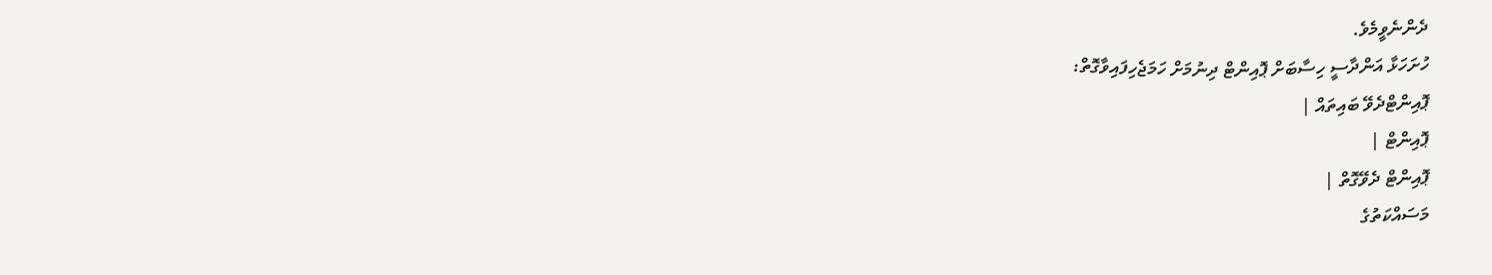ދެންނެވީމެވެ.
ހުށަހަޅާ އަންދާސީ ހިސާބަށް ޕޮއިންޓް ދިނުމަށް ހަމަޖެހިފައިވާގޮތް:
ޕޮއިންޓްދެވޭ ބައިތައް |
ޕޮއިންޓް |
ޕޮއިންޓް ދެވޭގޮތް |
މަސައްކަތުގެ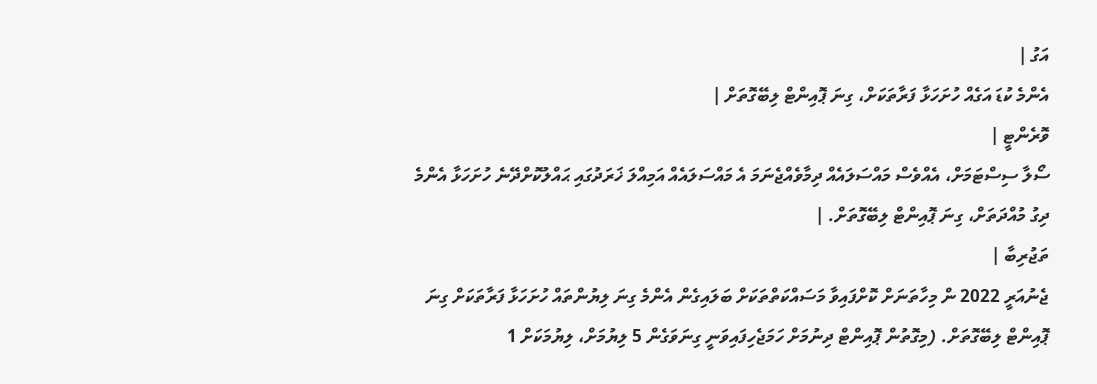އަގު |
އެންމެ ކުޑަ އަގެއް ހުށަހަޅާ ފަރާތަކަށް، ގިނަ ޕޮއިންޓް ލިބޭގޮތަށް |
ވޮރެންޓީ |
ސޯލާ ސިސްޓަމަށް، އެއްވެސް މައްސަލައެއް ދިމާވެއްޖެނަމަ އެ މައްސަލައެއް އަމިއްލަ ޚަރަދުގައި ޙައްލުކޮށްދޭނެ ހުށަހަޅާ އެންމެ ދިގު މުއްދަތަށް، ގިނަ ޕޮއިންޓް ލިބޭގޮތަށް. |
ތަޖުރިބާ |
ޖެނުއަރީ 2022 ން މިހާތަނަށް ކޮށްފައިވާ މަސައްކަތްތަކަށް ބަލައިގެން އެންމެ ގިނަ ލިޔުންތައް ހުށަހަޅާ ފަރާތަކަށް ގިނަ ޕޮއިންޓް ލިބޭގޮތަށް. (މިގޮތުން ޕޮއިންޓް ދިނުމަށް ހަމަޖެހިފައިވަނީ ގިނަވަގެން 5 ލިޔުމަށް، ލިޔުމަކަށް 1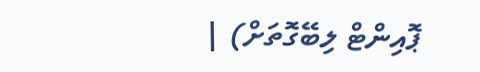ޕޮއިންޓް ލިބޭގޮތަށް) |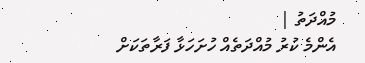މުއްދަތު |
އެންމެ ކުރު މުއްދަތެއް ހުށަހަޅާ ފަރާތަކަށް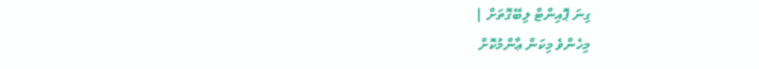ގިނަ ޕޮއިންޓް ލިބޭގޮތަށް |
މިހެންވެ މިކަން ޢާންމުކޮށް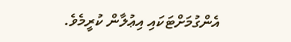އެންގުމަށްޓަކައި އިޢުލާން ކުރީމެވެ.